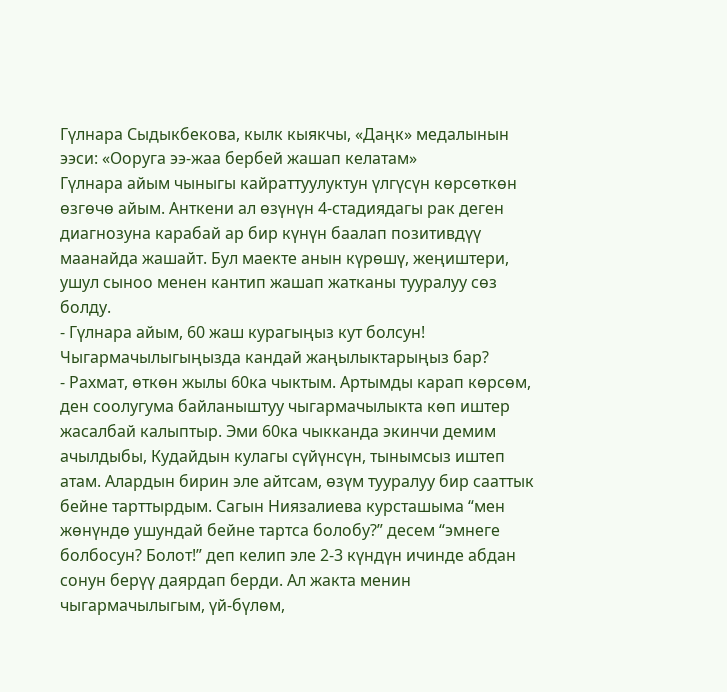Гүлнара Сыдыкбекова, кылк кыякчы, «Даңк» медалынын ээси: «Ооруга ээ-жаа бербей жашап келатам»
Гүлнара айым чыныгы кайраттуулуктун үлгүсүн көрсөткөн өзгөчө айым. Анткени ал өзүнүн 4-стадиядагы рак деген диагнозуна карабай ар бир күнүн баалап позитивдүү маанайда жашайт. Бул маекте анын күрөшү, жеңиштери, ушул сыноо менен кантип жашап жатканы тууралуу сөз болду.
- Гүлнара айым, 60 жаш курагыңыз кут болсун! Чыгармачылыгыңызда кандай жаңылыктарыңыз бар?
- Рахмат, өткөн жылы 60ка чыктым. Артымды карап көрсөм, ден соолугума байланыштуу чыгармачылыкта көп иштер жасалбай калыптыр. Эми 60ка чыкканда экинчи демим ачылдыбы, Кудайдын кулагы сүйүнсүн, тынымсыз иштеп атам. Алардын бирин эле айтсам, өзүм тууралуу бир сааттык бейне тарттырдым. Сагын Ниязалиева курсташыма “мен жөнүндө ушундай бейне тартса болобу?” десем “эмнеге болбосун? Болот!” деп келип эле 2-3 күндүн ичинде абдан сонун берүү даярдап берди. Ал жакта менин чыгармачылыгым, үй-бүлөм,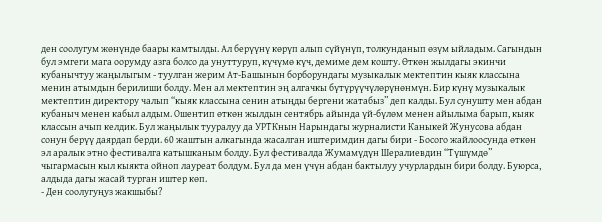ден соолугум жөнүндө баары камтылды. Ал берүүнү көрүп алып сүйүнүп, толкунданып өзүм ыйладым. Сагындын бул эмгеги мага оорумду азга болсо да унуттуруп, күчүмө күч, демиме дем кошту. Өткөн жылдагы экинчи кубанычтуу жаңылыгым - туулган жерим Ат-Башынын борборундагы музыкалык мектептин кыяк классына менин атымдын берилиши болду. Мен ал мектептин эң алгачкы бүтүрүүчүлөрүнөнмүн. Бир күнү музыкалык мектептин директору чалып “кыяк классына сенин атыңды бергени жатабыз” деп калды. Бул сунушту мен абдан кубаныч менен кабыл алдым. Ошентип өткөн жылдын сентябрь айында үй-бүлөм менен айылыма барып, кыяк классын ачып келдик. Бул жаңылык тууралуу да УРТКнын Нарындагы журналисти Каныкей Жунусова абдан сонун берүү даярдап берди. 60 жаштын алкагында жасалган иштеримдин дагы бири - Босого жайлоосунда өткөн эл аралык этно фестивалга катышканым болду. Бул фестивалда Жумамүдүн Шералиевдин “Түшүмдө” чыгармасын кыл кыякта ойноп лауреат болдум. Бул да мен үчүн абдан бактылуу учурлардын бири болду. Буюрса, алдыда дагы жасай турган иштер көп.
- Ден соолугуңуз жакшыбы?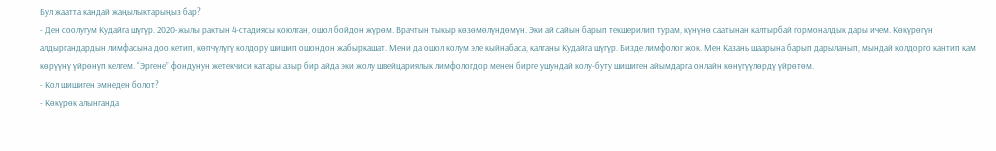Бул жаатта кандай жаңылыктарыңыз бар?
- Ден соолугум Кудайга шүгүр. 2020-жылы рактын 4-стадиясы коюлган, ошол бойдон жүрөм. Врачтын тыкыр көзөмөлүндөмүн. Эки ай сайын барып текшерилип турам, күнүнө саатынан калтырбай гормоналдык дары ичем. Көкүрөгүн алдыргандардын лимфасына доо кетип, көпчүлүгү колдору шишип ошондон жабыркашат. Мени да ошол колум эле кыйнабаса, калганы Кудайга шүгүр. Бизде лимфолог жок. Мен Казань шаарына барып дарыланып, мындай колдорго кантип кам көрүүнү үйрөнүп келгем. “Эргене” фондунун жетекчиси катары азыр бир айда эки жолу швейцариялык лимфологдор менен бирге ушундай колу-буту шишиген айымдарга онлайн көнүгүүлөрдү үйрөтөм.
- Кол шишиген эмнеден болот?
- Көкүрөк алынганда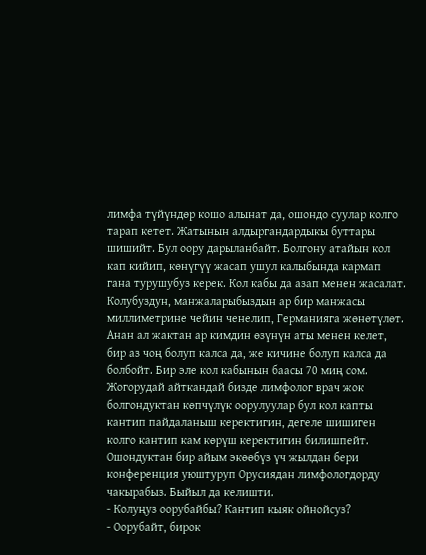лимфа түйүндөр кошо алынат да, ошондо суулар колго тарап кетет. Жатынын алдыргандардыкы буттары шишийт. Бул оору дарыланбайт. Болгону атайын кол кап кийип, көнүгүү жасап ушул калыбында кармап гана турушубуз керек. Кол кабы да азап менен жасалат. Колубуздун, манжаларыбыздын ар бир манжасы миллиметрине чейин ченелип, Германияга жөнөтүлөт. Анан ал жактан ар кимдин өзүнүн аты менен келет, бир аз чоң болуп калса да, же кичине болуп калса да болбойт. Бир эле кол кабынын баасы 70 миң сом. Жогорудай айткандай бизде лимфолог врач жок болгондуктан көпчүлүк оорулуулар бул кол капты кантип пайдаланыш керектигин, дегеле шишиген колго кантип кам көрүш керектигин билишпейт. Ошондуктан бир айым экөөбүз үч жылдан бери конференция уюштуруп Орусиядан лимфологдорду чакырабыз. Быйыл да келишти.
- Колуңуз оорубайбы? Кантип кыяк ойнойсуз?
- Оорубайт, бирок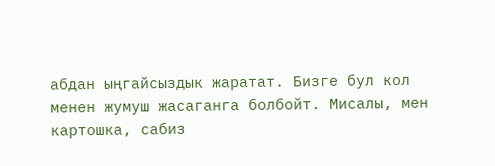абдан ыңгайсыздык жаратат. Бизге бул кол менен жумуш жасаганга болбойт. Мисалы, мен картошка, сабиз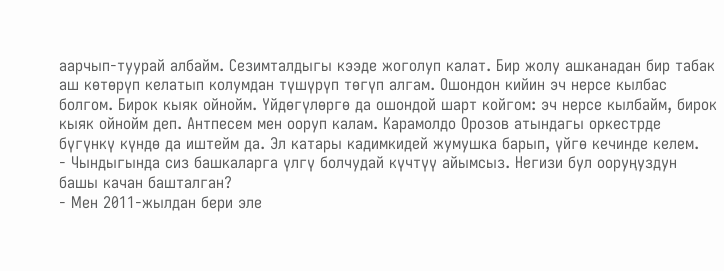аарчып-туурай албайм. Сезимталдыгы кээде жоголуп калат. Бир жолу ашканадан бир табак аш көтөрүп келатып колумдан түшүрүп төгүп алгам. Ошондон кийин эч нерсе кылбас болгом. Бирок кыяк ойнойм. Үйдөгүлөргө да ошондой шарт койгом: эч нерсе кылбайм, бирок кыяк ойнойм деп. Антпесем мен ооруп калам. Карамолдо Орозов атындагы оркестрде бүгүнкү күндө да иштейм да. Эл катары кадимкидей жумушка барып, үйгө кечинде келем.
- Чындыгында сиз башкаларга үлгү болчудай күчтүү айымсыз. Негизи бул ооруңуздун башы качан башталган?
- Мен 2011-жылдан бери эле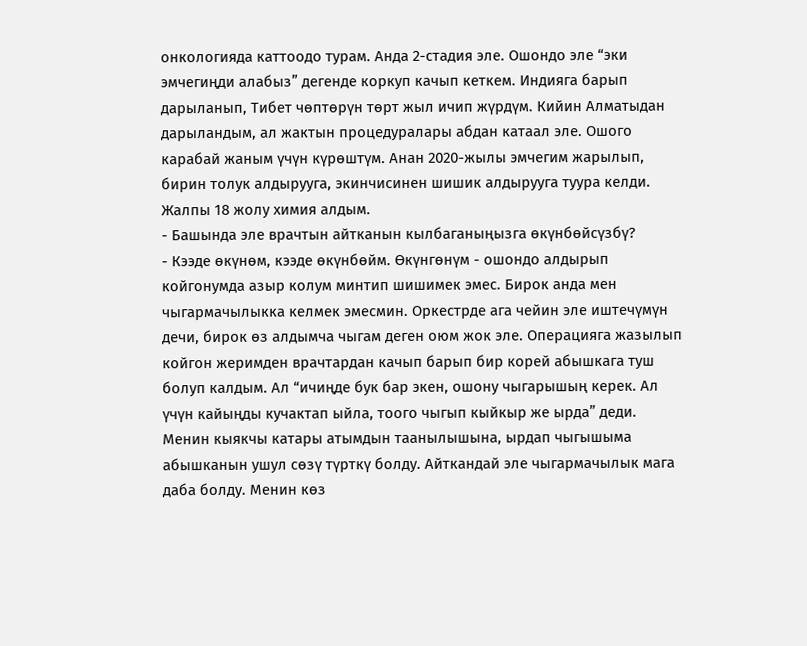онкологияда каттоодо турам. Анда 2-стадия эле. Ошондо эле “эки эмчегиңди алабыз” дегенде коркуп качып кеткем. Индияга барып дарыланып, Тибет чөптөрүн төрт жыл ичип жүрдүм. Кийин Алматыдан дарыландым, ал жактын процедуралары абдан катаал эле. Ошого карабай жаным үчүн күрөштүм. Анан 2020-жылы эмчегим жарылып, бирин толук алдырууга, экинчисинен шишик алдырууга туура келди. Жалпы 18 жолу химия алдым.
- Башында эле врачтын айтканын кылбаганыңызга өкүнбөйсүзбү?
- Кээде өкүнөм, кээде өкүнбөйм. Өкүнгөнүм - ошондо алдырып койгонумда азыр колум минтип шишимек эмес. Бирок анда мен чыгармачылыкка келмек эмесмин. Оркестрде ага чейин эле иштечүмүн дечи, бирок өз алдымча чыгам деген оюм жок эле. Операцияга жазылып койгон жеримден врачтардан качып барып бир корей абышкага туш болуп калдым. Ал “ичиңде бук бар экен, ошону чыгарышың керек. Ал үчүн кайыңды кучактап ыйла, тоого чыгып кыйкыр же ырда” деди. Менин кыякчы катары атымдын таанылышына, ырдап чыгышыма абышканын ушул сөзү түрткү болду. Айткандай эле чыгармачылык мага даба болду. Менин көз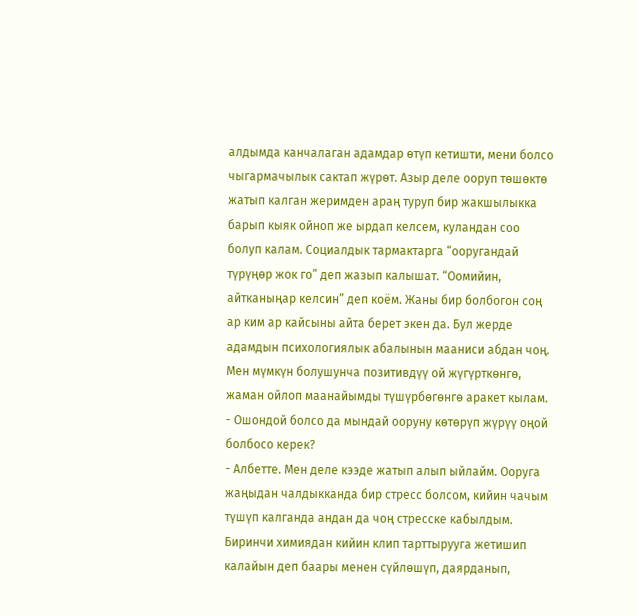алдымда канчалаган адамдар өтүп кетишти, мени болсо чыгармачылык сактап жүрөт. Азыр деле ооруп төшөктө жатып калган жеримден араң туруп бир жакшылыкка барып кыяк ойноп же ырдап келсем, куландан соо болуп калам. Социалдык тармактарга “ооругандай түрүңөр жок го” деп жазып калышат. “Оомийин, айтканыңар келсин” деп коём. Жаны бир болбогон соң ар ким ар кайсыны айта берет экен да. Бул жерде адамдын психологиялык абалынын мааниси абдан чоң. Мен мүмкүн болушунча позитивдүү ой жүгүрткөнгө, жаман ойлоп маанайымды түшүрбөгөнгө аракет кылам.
- Ошондой болсо да мындай ооруну көтөрүп жүрүү оңой болбосо керек?
- Албетте. Мен деле кээде жатып алып ыйлайм. Ооруга жаңыдан чалдыкканда бир стресс болсом, кийин чачым түшүп калганда андан да чоң стресске кабылдым. Биринчи химиядан кийин клип тарттырууга жетишип калайын деп баары менен сүйлөшүп, даярданып,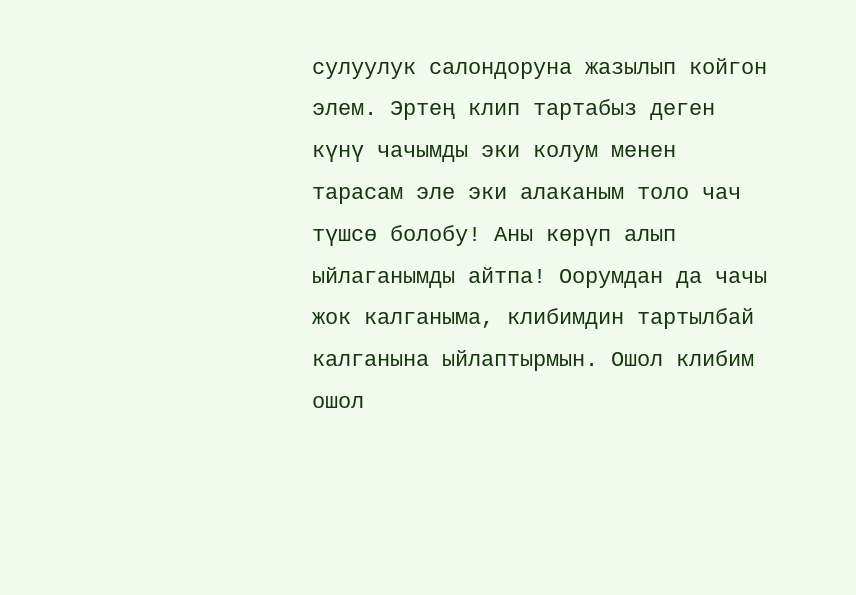сулуулук салондоруна жазылып койгон элем. Эртең клип тартабыз деген күнү чачымды эки колум менен тарасам эле эки алаканым толо чач түшсө болобу! Аны көрүп алып ыйлаганымды айтпа! Оорумдан да чачы жок калганыма, клибимдин тартылбай калганына ыйлаптырмын. Ошол клибим ошол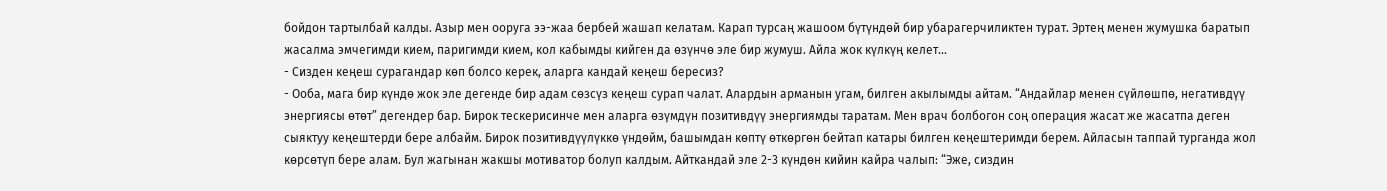бойдон тартылбай калды. Азыр мен ооруга ээ-жаа бербей жашап келатам. Карап турсаң жашоом бүтүндөй бир убарагерчиликтен турат. Эртең менен жумушка баратып жасалма эмчегимди кием, паригимди кием, кол кабымды кийген да өзүнчө эле бир жумуш. Айла жок күлкүң келет...
- Сизден кеңеш сурагандар көп болсо керек, аларга кандай кеңеш бересиз?
- Ооба, мага бир күндө жок эле дегенде бир адам сөзсүз кеңеш сурап чалат. Алардын арманын угам, билген акылымды айтам. “Андайлар менен сүйлөшпө, негативдүү энергиясы өтөт” дегендер бар. Бирок тескерисинче мен аларга өзүмдүн позитивдүү энергиямды таратам. Мен врач болбогон соң операция жасат же жасатпа деген сыяктуу кеңештерди бере албайм. Бирок позитивдүүлүккө үндөйм, башымдан көптү өткөргөн бейтап катары билген кеңештеримди берем. Айласын таппай турганда жол көрсөтүп бере алам. Бул жагынан жакшы мотиватор болуп калдым. Айткандай эле 2-3 күндөн кийин кайра чалып: “Эже, сиздин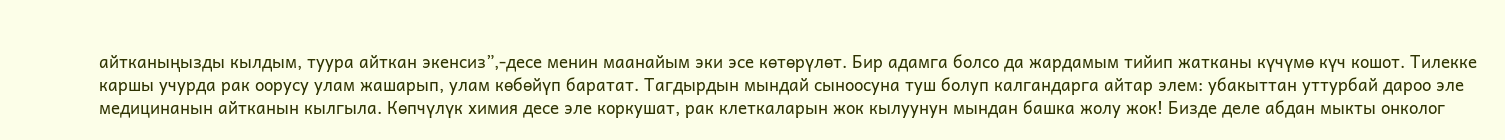айтканыңызды кылдым, туура айткан экенсиз”,-десе менин маанайым эки эсе көтөрүлөт. Бир адамга болсо да жардамым тийип жатканы күчүмө күч кошот. Тилекке каршы учурда рак оорусу улам жашарып, улам көбөйүп баратат. Тагдырдын мындай сыноосуна туш болуп калгандарга айтар элем: убакыттан уттурбай дароо эле медицинанын айтканын кылгыла. Көпчүлүк химия десе эле коркушат, рак клеткаларын жок кылуунун мындан башка жолу жок! Бизде деле абдан мыкты онколог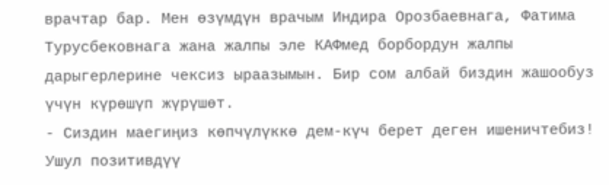врачтар бар. Мен өзүмдүн врачым Индира Орозбаевнага, Фатима Турусбековнага жана жалпы эле КАФмед борбордун жалпы дарыгерлерине чексиз ыраазымын. Бир сом албай биздин жашообуз үчүн күрөшүп жүрүшөт.
- Сиздин маегиңиз көпчүлүккө дем-күч берет деген ишеничтебиз! Ушул позитивдүү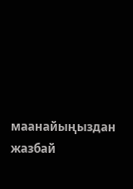маанайыңыздан жазбай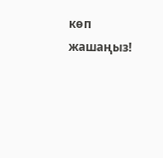көп жашаңыз!